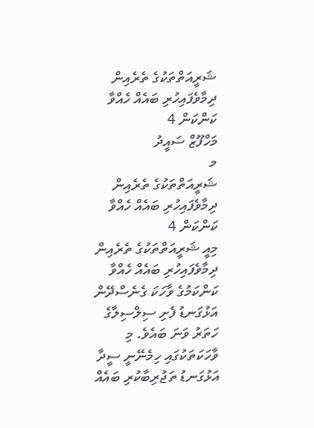ޝަރީއަތްތަކުގެ ތެރެއިން ދިމާވެފައިހުރި ބައެއް ހެއްވާ ކަންކަން 4
މަހްފޫޒް ސައީދު
މ
ޝަރީއަތްތަކުގެ ތެރެއިން ދިމާވެފައިހުރި ބައެއް ހެއްވާ ކަންކަން 4
މިއީ ޝަރީއަތްތަކުގެ ތެރެއިން ދިމާވެފައިހުރި ބައެއް ހެއްވާ ކަންކަމުގެ ވާހަކަ ގެނެސްދޭން އަޅުގަނޑު ފެށި ސިލްސިލާގެ ހަތަރު ވަނަ ބައެވެ. މި ވާހަކަތަކުގައި ހިމެނޭނީ ސީދާ އަޅުގަނޑު ތަޖުރިބާކުރި ބައެއް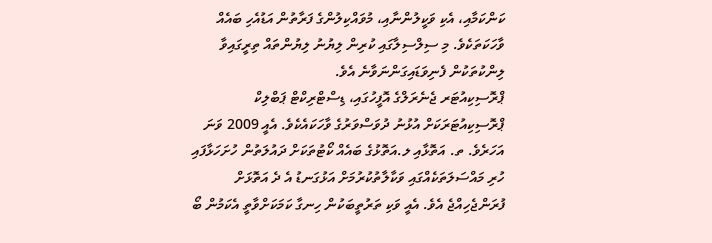ކަންކަމާއި، އެކި ވަކީލުންނާއި، މުވައްކިލުންގެ ފަރާތުން އަޑުއެހި ބައެއް ވާހަކަތަކެވެ. މި ސިލްސިލާގައި ކުރިން ލިޔުނު ލިޔުންތައް ތިރީގައިވާ ލިންކުތަކުން ފެނިވަޑައިގަންނަވާނެ އެވެ.
ޕްރޮސިކިއުޓަރ ޖެނެރަލްގެ އޮފީހުގައި، ޑިސްޓްރިކްޓް ޕަބްލިކް ޕްރޮސިކިއުޓަރަކަށް އުޅުނު ދުވަސްވަރުގެ ވާހަކައެކެވެ. އެއީ 2009 ވަނަ އަހަރެވެ. ތ. އަތޮޅާއި ލ.އަތޮޅުގެ ބައެއް ކޯޓުތަކަށް ދައުލަތުން ހުށަހަޅާފައި ހުރި މައްސަލަތަކެއްގައި ވަކާލާތުކުރުމަށް އަޅުގަނޑު އެ ދެ އަތޮޅަށް ފުރަންޖެހިއްޖެ އެވެ. އެއީ ވަކި ތަރުތީބަކުން ހިނގާ ކަމަކަށްވާތީ އެކަމުން ބޯ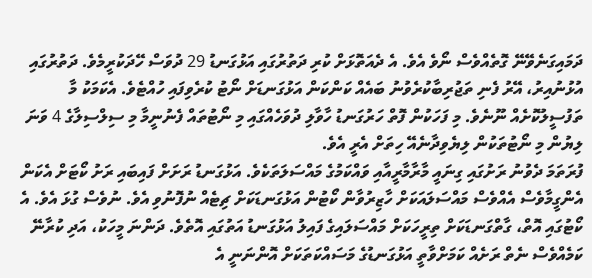ދަމައިގަނެވޭނޭ ގޮތެއްވެސް ނޯވެ އެވެ. އެ ދެއަތޮޅަށް ކުރި ދަތުރުގައި އަޅުގަނޑު 29 ދުވަސް ހޭދަކުރީމެވެ. ދަތުރުގައި އުޅުނުއިރު، އޭރު ފެނި ތަޖުރިބާކުރެވުނު ބައެއް ކަންކަން އަޅުގަނޑަށް ނޯޓު ކުރެވިފައި ހުއްޓެވެ. އެކަމަކު މާ ތަފުސީލުކޮށެއް ނޫނެވެ. މި ފަހަކުން ފޮތް ހަރުގަނޑު ހާވާލި ދުވަހެއްގައި މި ނޯޓުތައް ފެނުނީމާ މި ސިލްސިލާގެ 4 ވަނަ ލިޔުން މި ނޯޓުތަކުން ލިޔެވިދާނެއޭ ހިތަށް އެރީ އެވެ.
ފުރަތަމަ ދެވުނު ރަށުގައި ގިނައީ މާރާމާރީއާއި ވައްކަމުގެ މައްސަލަތަކެވެ. އަޅުގަނޑު ރަށަށް ފައިބައި ރަށު ކޯޓަށް އެކަން އެންގީމާވެސް އެއްވެސް މައްސަލައަކަށް ހާޒިރުވާން ކޯޓުން އަޅުގަނޑަކަށް ޗިޓެއް ނުފޮނުވި އެވެ. ނުވެސް ގުޅަ އެވެ. އެ ކޯޓުގައި އޮތް، ގާތްގަނޑަކަށް ތިރީހަކަށް މައްސަލައިގެ ފައިލު އަޅުގަނޑު އަތުގައި އޮތެވެ. ދަންނަ މީހަކު، އަދި ކުރާނޭ ކަމެއްވެސް ނެތް ރަށެއް ކަމަށްވާތީ އަޅުގަނޑުގެ މަސައްކަތަކަށް އޮންނަނީ އެ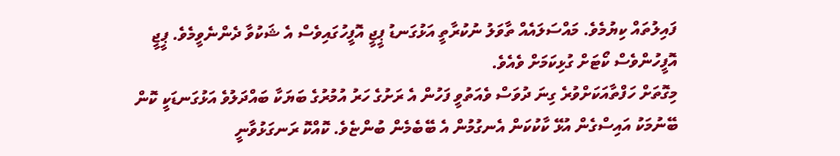ފައިލުތައް ކިޔުމެވެ. މައްސަލައެއް ތާވަލު ނުކުރާތީ އަޅުގަނޑު ޕީޖީ އޮފީހުގައިވެސް އެ ޝަކުވާ ދެންނެވީމެވެ. ޕީޖީ އޮފީހުންވެސް ކޯޓަށް ގުޅިކަމަށް ވެއެވެ.
މިގޮތަށް ހަފްތާއަކަށްވުރެ ގިނަ ދުވަސް ވެއަތުވީ ފަހުން އެ ރަށުގެ ހަރު އުމުރުގެ ބަޔަކާ ބައްދަލުވެ އަޅުގަނޑަކީ ކޮން ބޭނުމަކު އައިސްގެން އުޅޭ ކާކުކަން އެނގުމުން އެ ބޭބެމެން ބުންޏެވެ. ކޮއްކޮ ރަނގަޅުވާނީ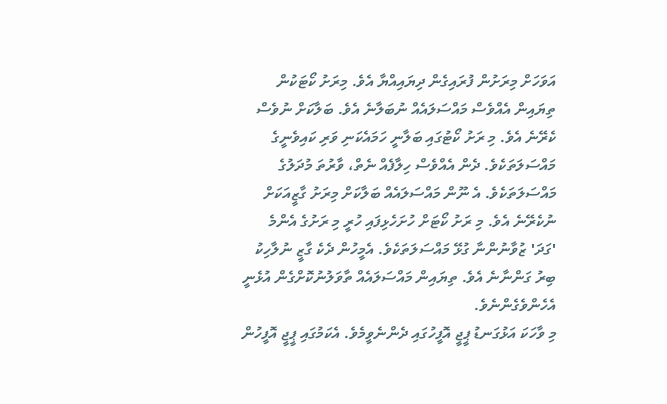އަވަހަށް މިރަށުން ފުރައިގެން ދިޔައިއްޔާ އެވެ. މިރަށު ކޯޓަކުން ތިޔައިން އެއްވެސް މައްސަލައެއް ނުބަލާނެ އެވެ. ބަލާކަށް ނުވެސް ކެރޭނެ އެވެ. މި ރަށު ކޯޓުގައި ބަލާނީ ހަމައެކަނި ވަރި ކައިވެނީގެ މައްސަލަތަކެވެ. ދެން އެއްވެސް ހިލާފެއް ނެތް، ވާރުތަ މުދަލުގެ މައްސަލަތަކެވެ. އެ ނޫން މައްސަލައެއް ބަލާކަށް މިރަށު ގާޒީއަކަށް ނުކެރޭނެ އެވެ. މި ރަށު ކޯޓަށް ހުށަހެޅިފައި ހުރީ މި ރަށުގެ އެންމެ 'ގަދަ' ޒުވާނުންނާ ގުޅޭ މައްސަލަތަކެވެ. އެމީހުން ދެކެ ގާޒީ ނުލާހިކު ބިރު ގަންނާނެ އެވެ. ތިޔައިން މައްސަލައެއް ތާވަލުނުކޮށްގެން އުޅެނީ އެހެންވެގެންނެވެ.
މި ވާހަކަ އަޅުގަނޑު ޕީޖީ އޮފީހުގައި ދެންނެވީމެވެ. އެކަމުގައި ޕީޖީ އޮފީހުން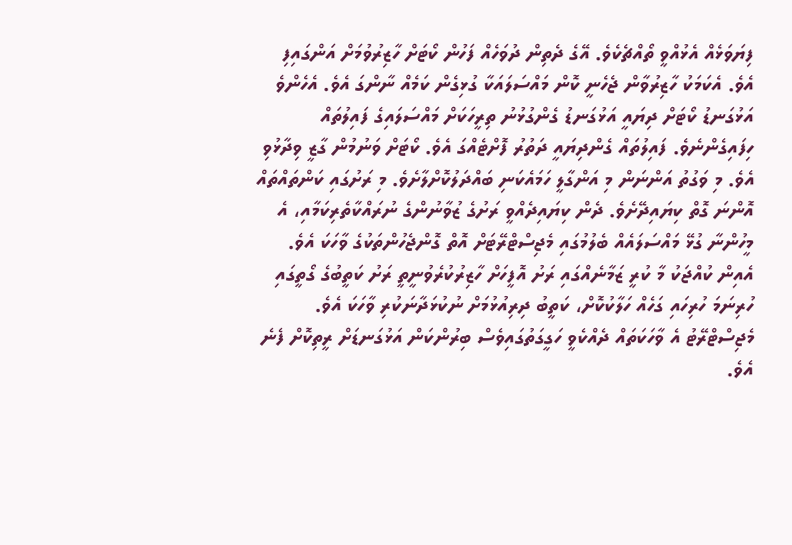ފިޔަވަޅެއް އެޅުއްވީ ތޯއްޗެކެވެ. އޭގެ ދެތިން ދުވަހެއް ފަހުން ކޯޓަށް ހާޒިރުވުމަށް އަންގައިފި އެވެ. އެކަމަކު ހާޒިރުވާން ޖެހެނީ ކޮން މައްސަލައަކާ ގުޅިގެން ކަމެއް ނާންގަ އެވެ. އެހެންވެ އަޅުގަނޑު ކޯޓަށް ދިޔައީ އަޅުގަނޑު ގެންގުޅުނު ތިރީހަކަށް މައްސަލައިގެ ފައިލުތައް ހިފައިގެންނެވެ. ފައިލުތައް ގެންދިޔައީ ދަތުރު ފޮށްޓެއްގަ އެވެ. ކޯޓަށް ވަނުމުން ގާޒީ ވިދާޅުވި އެވެ. މި ވަގުތު އަންނަން މި އަންގާލީ ހަމައެކަނި ބައްދަލުކޮށްލާށެވެ. މި ރަށުގައި ކަންތައްތައް އޮންނަ ގޮތް ކިޔައިދޭށެވެ. ދެން ކިޔައިދެއްވީ ރަށުގެ ޒުވާނުންގެ ނުރައްކާތެރިކަމާއި، އެ މީހުންނާ ގުޅޭ މައްސަލައެއް ބެލުމުގައި މެޖިސްޓްރޭޓަށް އޮތް ގޮންޖެހުންތަކުގެ ވާހަކަ އެވެ. އެއިން ކުއްޖަކު މާ ކުރީ ޒަމާނެއްގައި ރަށު އޮފީހަށް ހާޒިރުކުރެވުނީތީ ރަށު ކަތީބުގެ ގޯތީގައި ހުރިނަމަ ހުރިހައި ގަހެއް ހަލާކުކޮށް، ކަތީބު ދިރިއުޅުމަށް ނުކުޅަދާނަކުރި ވާހަކަ އެވެ. މެޖިސްޓްރޭޓު އެ ވާހަކަތައް ދެއްކެވީ ހަގީގަތުގައިވެސް ބިރުންކަން އަޅުގަނޑަށް ރީތިކޮށް ފެނެ އެވެ.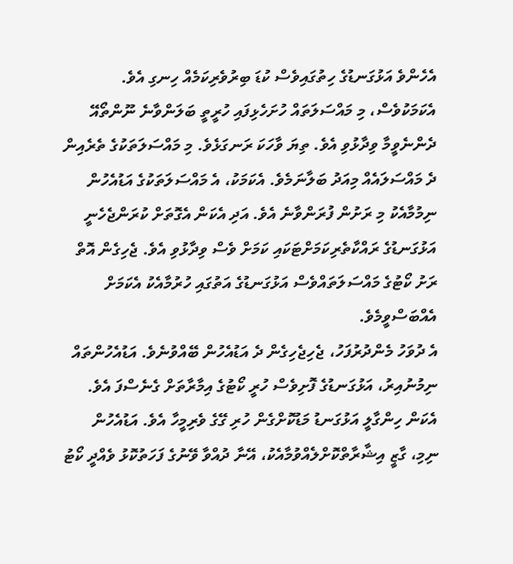އެހެންވެ އަޅުގަނޑުގެ ހިތުގައިވެސް ކުޑަ ބިރުވެރިކަމެއް ހިނގި އެވެ.
އެކަމަކުވެސް، މި މައްސަލަތައް ހުށަހެޅިފައި ހުރީތީ ބަލަންވާނެ ނޫންތޯއޭ ދެންނެވީމާ ވިދާޅުވި އެވެ. ތިޔަ ވާހަކަ ރަނގަޅެވެ. މި މައްސަލަތަކުގެ ތެރެއިން ދެ މައްސަލައެއް މިއަދު ބަލާނަމެވެ. އެކަމަކު، އެ މައްސަލަތަކުގެ އަޑުއެހުން ނިމުމާއެކު މި ރަށުން ފުރަންވާނެ އެވެ. އަދި އެކަން އެގޮތަށް ކުރަންޖެހެނީ އަޅުގަނޑުގެ ރައްކާތެރިކަމަށްޓަކައި ކަމަށް ވެސް ވިދާޅުވި އެވެ. ޖެހިގެން އޮތް ރަށު ކޯޓުގެ މައްސަލަތައްވެސް އަޅުގަނޑުގެ އަތުގައި ހުރުމާއެކު އެކަމަށް އެއްބަސްވީމެވެ.
އެ ދުވަހު މެންދުރުފަހު، ޖެހިޖެހިގެން ދެ އަޑުއެހުން ބޭއްވުނެވެ. އަޑުއެހުންތައް ނިމުނުއިރު، އަޅުގަނޑުގެ ފޮށިވެސް ހުރީ ކޯޓުގެ އިމާރާތަށް ގެނެސްފަ އެވެ. އެކަން ހިންގާލީ އަޅުގަނޑު މަޑުކޮށްގެން ހުރި ގޭގެ ވެރިމީހާ އެވެ. އަޑުއެހުން ނިމި، ގާޒީ އިޝާރާތްކޮށްލެއްވުމާއެކު، އޭނާ ދުއްވާ ވޭނުގެ ފަހަތުކޮޅު ވެއްދީ ކޯޓު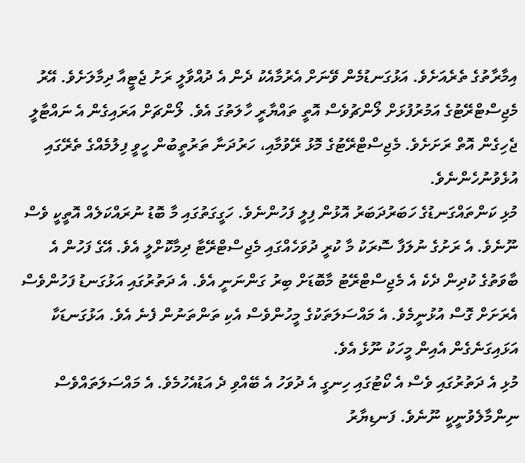އިމާރާތުގެ ތެރެއަށެވެ. އަޅުގަނޑުމެން ވޭނަށް އެރުމާއެކު ދެން އެ ދުއްވާލީ ރަށު ޖެޓީއާ ދިމާލަށެވެ. އޭރު މެޖިސްޓްރޭޓުގެ އަމުރުފުޅަށް ލޯންޗުވެސް އޮތީ ތައްޔާރީ ހާލަތުގަ އެވެ. ލޯންޗަށް އަރައިގެން އެ ނައްޓާލީ ޖެހިގެން އޮތް ރަށަށެވެ. މެޖިސްޓްރޭޓުގެ މޮޅު ރޭވުމާއި، ހަރުދަނާ ތަރުތީބުން ހީވީ ފިލުމެއްގެ ތެރޭގައި އުޅެވުނުހެންނެވެ.
މުޅި ކަންތައްގަނޑުގެ ހަބަރުދަބަރު އޮޅުން ފިލީ ފަހުންނެވެ. ހަގީގަތުގައި މާ ބޮޑު ނުރައްކަލެއް އޮތީކީ ވެސް ނޫނެވެ. އެ ރަށުގެ ނުލަފާ ސޮރަކު މާ ކުރީ ދުވަހެއްގައި މެޖިސްޓްރޭޓާ ދިމާކޮށްލީ އެވެ. އޭގެ ފަހުން އެ ބާވަތުގެ ކުދިން ދެކެ އެ މެޖިސްޓްރޭޓު މާބޮޑަށް ބިރު ގަންނަނީ އެވެ. އެ ދަތުރުގައި އަޅުގަނޑު ފަހުންވެސް އެރަށަށް ގޮސް އުޅުނީމެވެ. އެ މައްސަލަތަކުގެ މީހުންވެސް އެކި ތަންތަނުން ފެނެ އެވެ. އަޅުގަނޑަކާ އަޅައިގަނެގެން އެއިން މީހަކު ނޫޅެ އެވެ.
މުޅި އެ ދަތުރުގައި ވެސް އެ ކޯޓުގައި ހިނގީ އެ ދުވަހު އެ ބޭއްވި ދެ އަޑުއެހުމެވެ. އެ މައްސަލަތައްވެސް ނިންމާލެވުނީކީ ނޫނެވެ. ފަނޑިޔާރު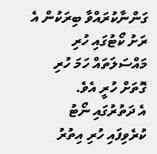ގަންނާކުރައްވާ ބިރަކުން އެ ރަށު ކޯޓުގައި ހުރި މައްސަލަތައް ހަމަ ހުރި ގޮތަށް ހުރީ އެވެ.
އެ ދަތުރުގައި ނޯޓު ކުރެވިފައި ހުރި އިތުރު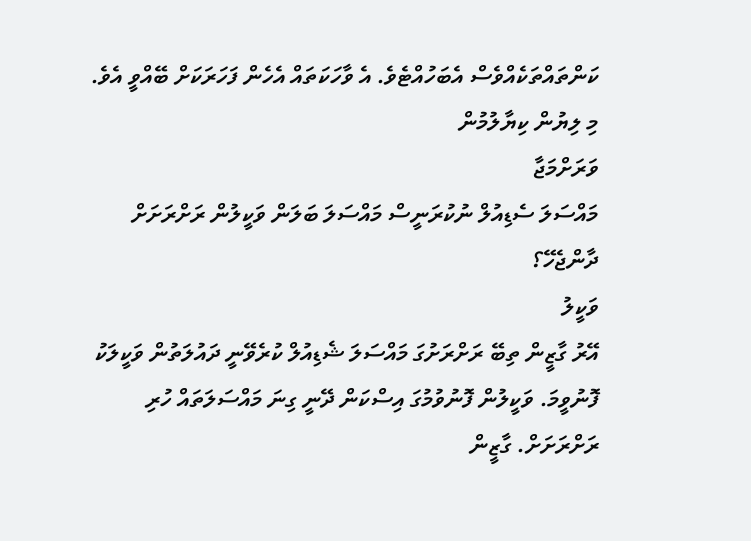ކަންތައްތަކެއްވެސް އެބަހުއްޓެވެ. އެ ވާހަކަތައް އެހެން ފަހަރަކަށް ބޭއްވީ އެވެ.
މި ލިޔުން ކިޔާލުމުން
ވަރަށްމަޖާ
މައްސަލަ ސެޑިއުލް ނުކުރަނީސް މައްސަލަ ބަލަން ވަކީލުން ރަށްރަށަށް ދާންޖެހޭ؟
ވަކީލު
އޭރު ގާޒީން ތިބޭ ރަށްރަށުގަ މައްސަލަ ޝެޑިއުލް ކުރެވޭނީ ދައުލަތުން ވަކީލަކު ފޮނުވީމަ. ވަކީލުން ފޮނުވުމުގަ އިސްކަން ދޭނީ ގިނަ މައްސަލަތައް ހުރި ރަށްރަށަށް. ގާޒީން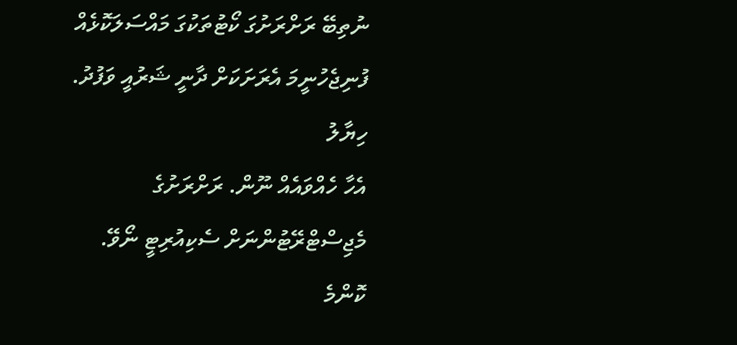ނުތިބޭ ރަށްރަށުގަ ކޯޓުތަކުގަ މައްސަލަކޮޅެއް ފުނިޖެހުނީމަ އެރަށަކަށް ދާނީ ޝަރުއީ ވަފުދު.
ހިޔާލު
އެހާ ހެއްވައެއް ނޫން. ރަށްރަށުގެ މެޖިސްޓްރޭޓުންނަށް ސެކިއުރިޓީ ނޯވޭ. ކޮންމެ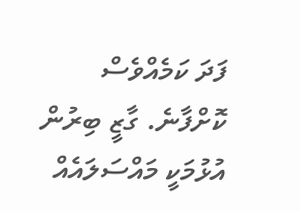ފަދަ ކަމެއްވެސް ކޮށްފާނެ. ގާޒީ ބިރުން އުޅުމަކީ މައްސަލައެއް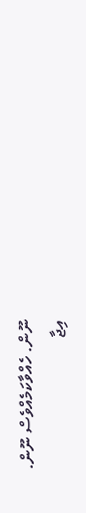ނޫން. ހެއްވާކަމެއްވެސް ނޫން.
އިޖާ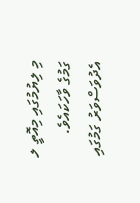މި ލިޔުމުގައި މިއޮތީ ލ ގަމުގެ ވާހަކައެވެ. އެދުވަސްވަރު ގަމުގައި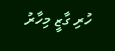ހުރި ގާޒީ މިހާރު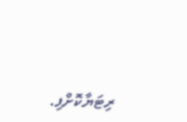ރިޓަޔާކޮށްފި.